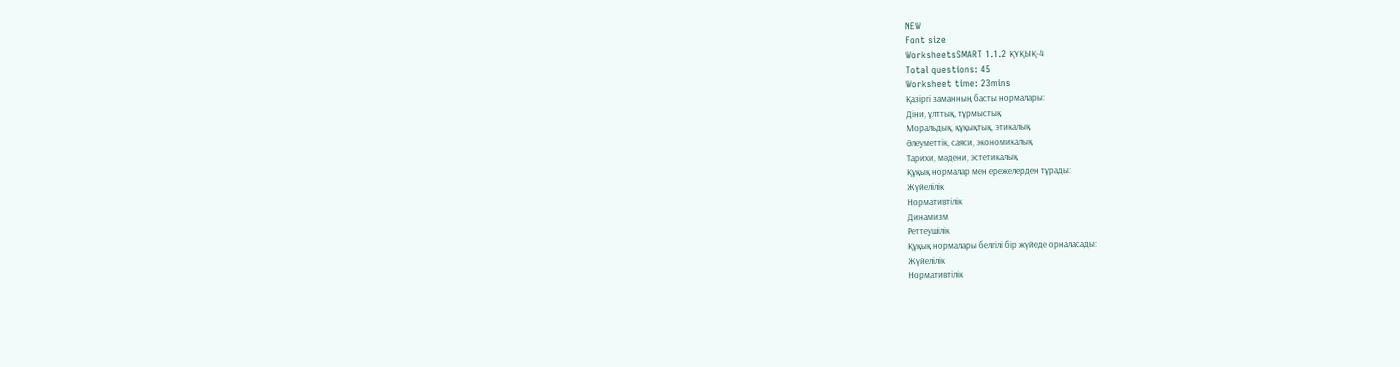NEW
Font size
WorksheetsSMART 1.1.2 ҚҰҚЫҚ-4
Total questions: 45
Worksheet time: 23mins
Қазіргі заманның басты нормалары:
Діни, ұлттық, тұрмыстық
Моральдық, құқықтық, этикалық
Әлеуметтік, саяси, экономикалық
Тарихи, мәдени, эстетикалық
Құқық нормалар мен ережелерден тұрады:
Жүйелілік
Нормативтілік
Динамизм
Реттеушілік
Құқық нормалары белгілі бір жүйеде орналасады:
Жүйелілік
Нормативтілік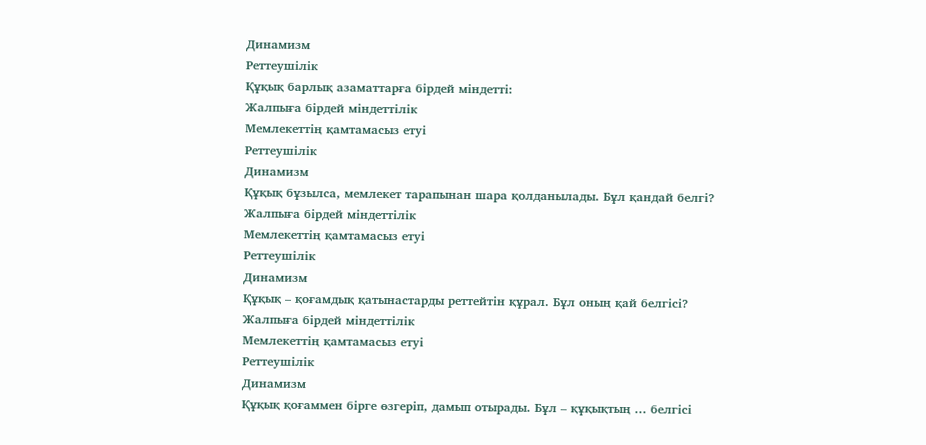Динамизм
Реттеушілік
Құқық барлық азаматтарға бірдей міндетті:
Жалпыға бірдей міндеттілік
Мемлекеттің қамтамасыз етуі
Реттеушілік
Динамизм
Құқық бұзылса, мемлекет тарапынан шара қолданылады. Бұл қандай белгі?
Жалпыға бірдей міндеттілік
Мемлекеттің қамтамасыз етуі
Реттеушілік
Динамизм
Құқық – қоғамдық қатынастарды реттейтін құрал. Бұл оның қай белгісі?
Жалпыға бірдей міндеттілік
Мемлекеттің қамтамасыз етуі
Реттеушілік
Динамизм
Құқық қоғаммен бірге өзгеріп, дамып отырады. Бұл – құқықтың ... белгісі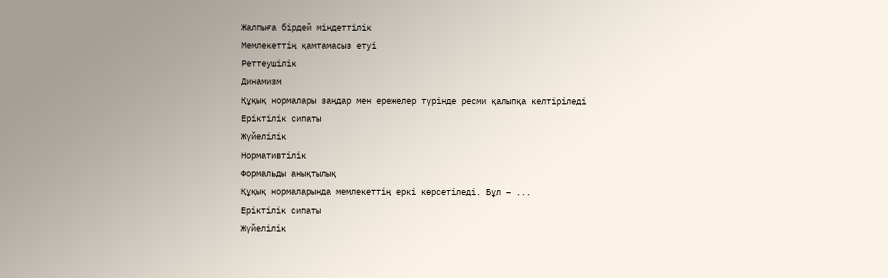Жалпыға бірдей міндеттілік
Мемлекеттің қамтамасыз етуі
Реттеушілік
Динамизм
Құқық нормалары заңдар мен ережелер түрінде ресми қалыпқа келтіріледі
Еріктілік сипаты
Жүйелілік
Нормативтілік
Формальды анықтылық
Құқық нормаларында мемлекеттің еркі көрсетіледі. Бұл – ...
Еріктілік сипаты
Жүйелілік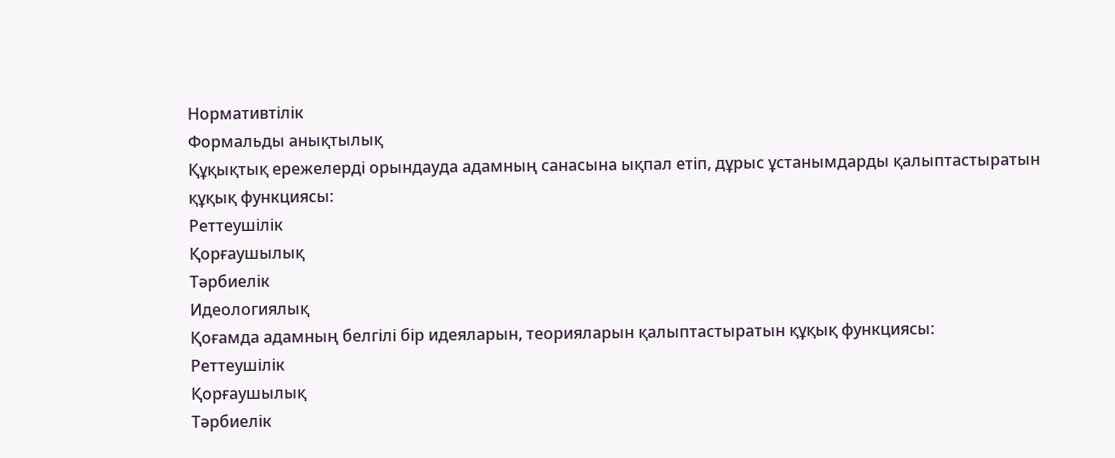Нормативтілік
Формальды анықтылық
Құқықтық ережелерді орындауда адамның санасына ықпал етіп, дұрыс ұстанымдарды қалыптастыратын құқық функциясы:
Реттеушілік
Қорғаушылық
Тәрбиелік
Идеологиялық
Қоғамда адамның белгілі бір идеяларын, теорияларын қалыптастыратын құқық функциясы:
Реттеушілік
Қорғаушылық
Тәрбиелік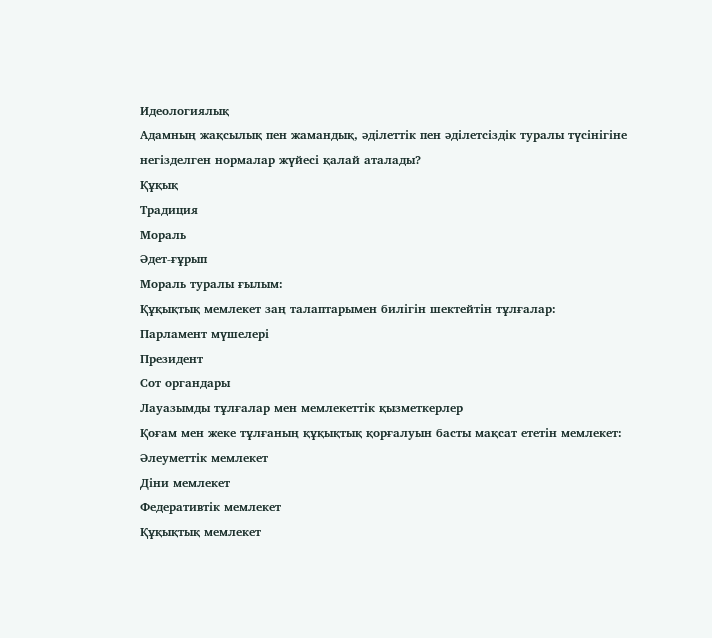Идеологиялық
Адамның жақсылық пен жамандық, әділеттік пен әділетсіздік туралы түсінігіне негізделген нормалар жүйесі қалай аталады?
Құқық
Традиция
Мораль
Әдет-ғұрып
Мораль туралы ғылым:
Құқықтық мемлекет заң талаптарымен билігін шектейтін тұлғалар:
Парламент мүшелері
Президент
Сот органдары
Лауазымды тұлғалар мен мемлекеттік қызметкерлер
Қоғам мен жеке тұлғаның құқықтық қорғалуын басты мақсат ететін мемлекет:
Әлеуметтік мемлекет
Діни мемлекет
Федеративтік мемлекет
Құқықтық мемлекет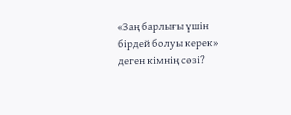«Заң барлығы үшін бірдей болуы керек» деген кімнің сөзі?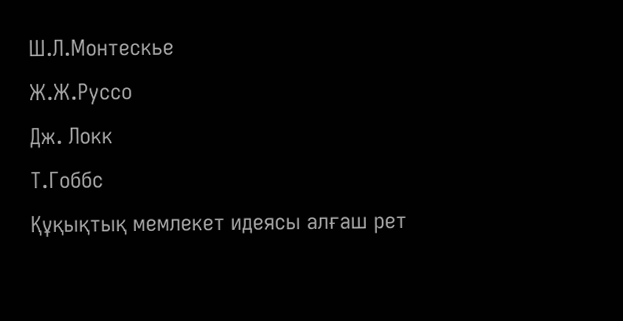Ш.Л.Монтескье
Ж.Ж.Руссо
Дж. Локк
Т.Гоббс
Құқықтық мемлекет идеясы алғаш рет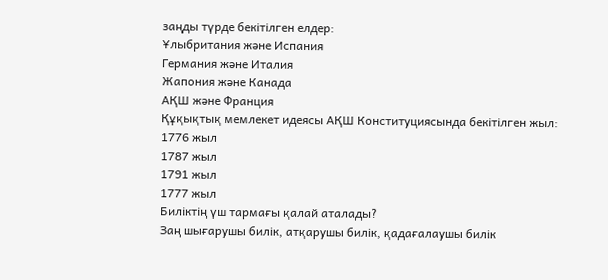заңды түрде бекітілген елдер:
Ұлыбритания және Испания
Германия және Италия
Жапония және Канада
АҚШ және Франция
Құқықтық мемлекет идеясы АҚШ Конституциясында бекітілген жыл:
1776 жыл
1787 жыл
1791 жыл
1777 жыл
Биліктің үш тармағы қалай аталады?
Заң шығарушы билік, атқарушы билік, қадағалаушы билік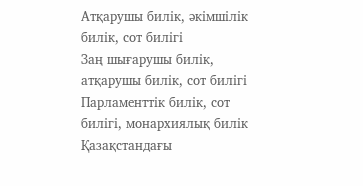Атқарушы билік, әкімшілік билік, сот билігі
Заң шығарушы билік, атқарушы билік, сот билігі
Парламенттік билік, сот билігі, монархиялық билік
Қазақстандағы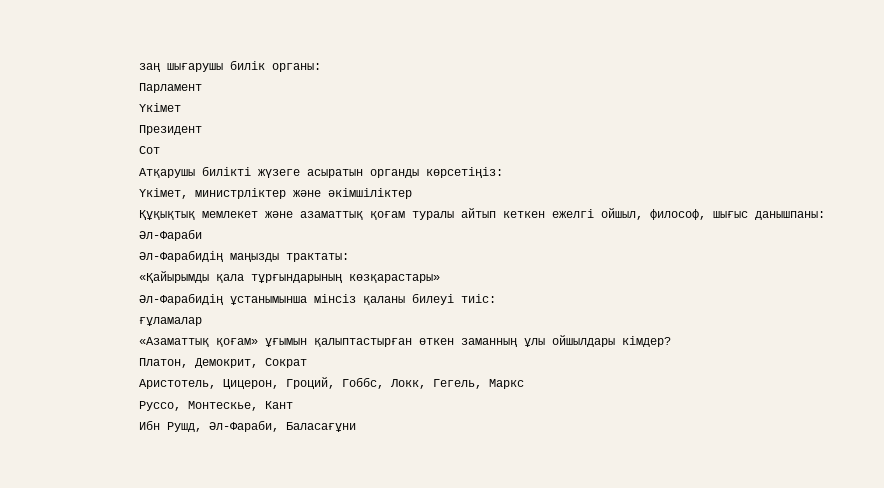заң шығарушы билік органы:
Парламент
Үкімет
Президент
Сот
Атқарушы билікті жүзеге асыратын органды көрсетіңіз:
Үкімет, министрліктер және әкімшіліктер
Құқықтық мемлекет және азаматтық қоғам туралы айтып кеткен ежелгі ойшыл, философ, шығыс данышпаны:
Әл-Фараби
Әл-Фарабидің маңызды трактаты:
«Қайырымды қала тұрғындарының көзқарастары»
Әл-Фарабидің ұстанымынша мінсіз қаланы билеуі тиіс:
ғұламалар
«Азаматтық қоғам» ұғымын қалыптастырған өткен заманның ұлы ойшылдары кімдер?
Платон, Демокрит, Сократ
Аристотель, Цицерон, Гроций, Гоббс, Локк, Гегель, Маркс
Руссо, Монтескье, Кант
Ибн Рушд, Әл-Фараби, Баласағұни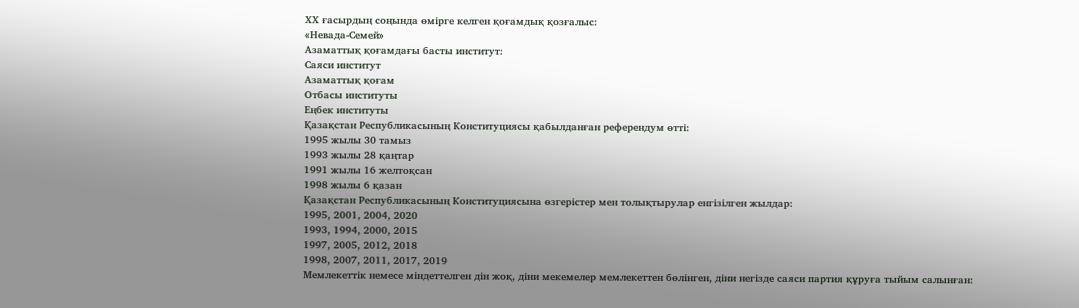ХХ ғасырдың соңында өмірге келген қоғамдық қозғалыс:
«Невада-Семей»
Азаматтық қоғамдағы басты институт:
Саяси институт
Азаматтық қоғам
Отбасы институты
Еңбек институты
Қазақстан Республикасының Конституциясы қабылданған референдум өтті:
1995 жылы 30 тамыз
1993 жылы 28 қаңтар
1991 жылы 16 желтоқсан
1998 жылы 6 қазан
Қазақстан Республикасының Конституциясына өзгерістер мен толықтырулар енгізілген жылдар:
1995, 2001, 2004, 2020
1993, 1994, 2000, 2015
1997, 2005, 2012, 2018
1998, 2007, 2011, 2017, 2019
Мемлекеттік немесе міндеттелген дін жоқ, діни мекемелер мемлекеттен бөлінген, діни негізде саяси партия құруға тыйым салынған: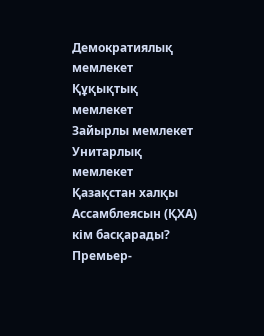Демократиялық мемлекет
Құқықтық мемлекет
Зайырлы мемлекет
Унитарлық мемлекет
Қазақстан халқы Ассамблеясын (ҚХА) кім басқарады?
Премьер-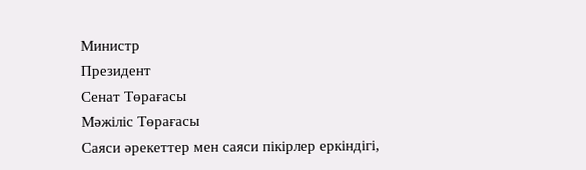Министр
Президент
Сенат Төрағасы
Мәжіліс Төрағасы
Саяси әрекеттер мен саяси пікірлер еркіндігі,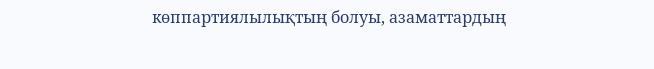көппартиялылықтың болуы, азаматтардың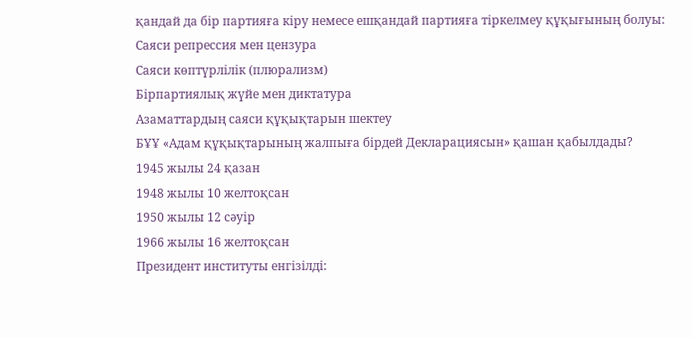қандай да бір партияға кіру немесе ешқандай партияға тіркелмеу құқығының болуы:
Саяси репрессия мен цензура
Саяси көптүрлілік (плюрализм)
Бірпартиялық жүйе мен диктатура
Азаматтардың саяси құқықтарын шектеу
БҰҰ «Адам құқықтарының жалпыға бірдей Декларациясын» қашан қабылдады?
1945 жылы 24 қазан
1948 жылы 10 желтоқсан
1950 жылы 12 сәуір
1966 жылы 16 желтоқсан
Президент институты енгізілді: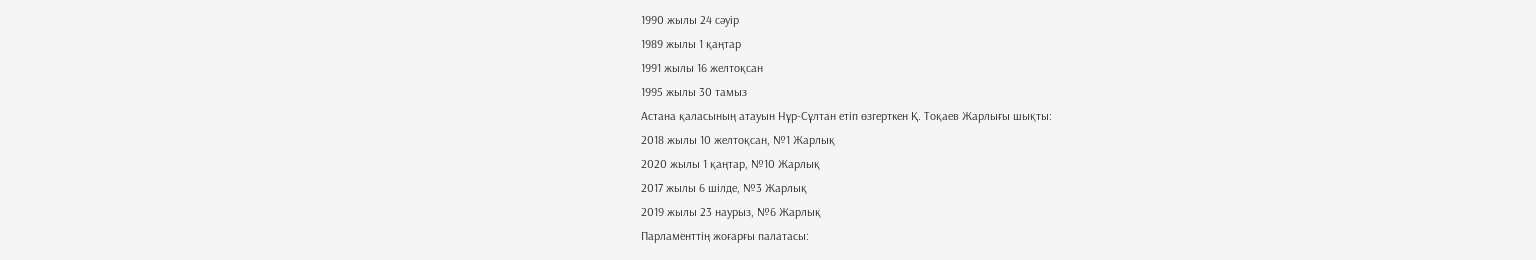1990 жылы 24 сәуір
1989 жылы 1 қаңтар
1991 жылы 16 желтоқсан
1995 жылы 30 тамыз
Астана қаласының атауын Нұр-Сұлтан етіп өзгерткен Қ. Тоқаев Жарлығы шықты:
2018 жылы 10 желтоқсан, №1 Жарлық
2020 жылы 1 қаңтар, №10 Жарлық
2017 жылы 6 шілде, №3 Жарлық
2019 жылы 23 наурыз, №6 Жарлық
Парламенттің жоғарғы палатасы: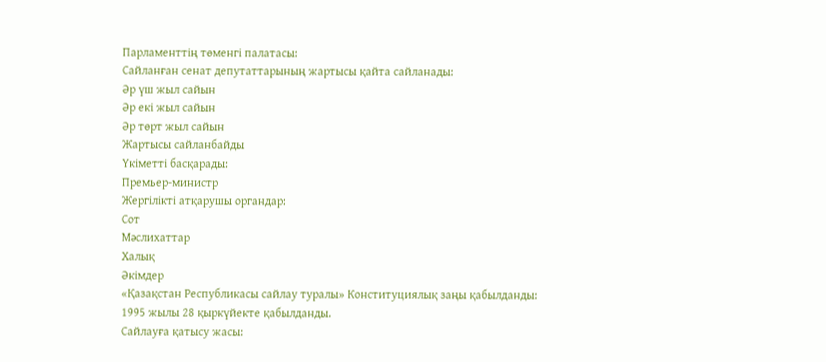Парламенттің төменгі палатасы:
Сайланған сенат депутаттарының жартысы қайта сайланады:
Әр үш жыл сайын
Әр екі жыл сайын
Әр төрт жыл сайын
Жартысы сайланбайды
Үкіметті басқарады:
Премьер-министр
Жергілікті атқарушы органдар:
Сот
Мәслихаттар
Халық
Әкімдер
«Қазақстан Республикасы сайлау туралы» Конституциялық заңы қабылданды:
1995 жылы 28 қыркүйекте қабылданды.
Сайлауға қатысу жасы: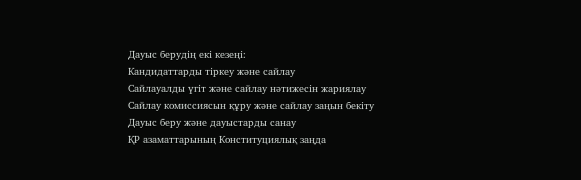Дауыс берудің екі кезеңі:
Кандидаттарды тіркеу және сайлау
Сайлауалды үгіт және сайлау нәтижесін жариялау
Сайлау комиссиясын құру және сайлау заңын бекіту
Дауыс беру және дауыстарды санау
ҚР азаматтарының Конституциялық заңда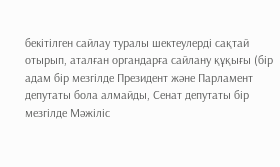бекітілген сайлау туралы шектеулерді сақтай отырып, аталған органдарға сайлану құқығы (бір адам бір мезгілде Президент және Парламент депутаты бола алмайды, Сенат депутаты бір мезгілде Мәжіліс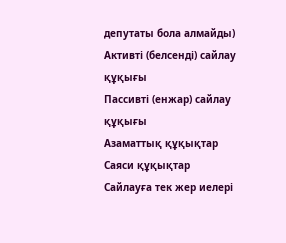депутаты бола алмайды)
Активті (белсенді) сайлау құқығы
Пассивті (енжар) сайлау құқығы
Азаматтық құқықтар
Саяси құқықтар
Сайлауға тек жер иелері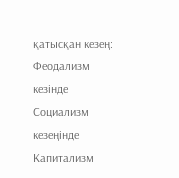қатысқан кезең:
Феодализм кезінде
Социализм кезеңінде
Капитализм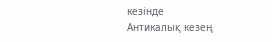кезінде
Антикалық кезең